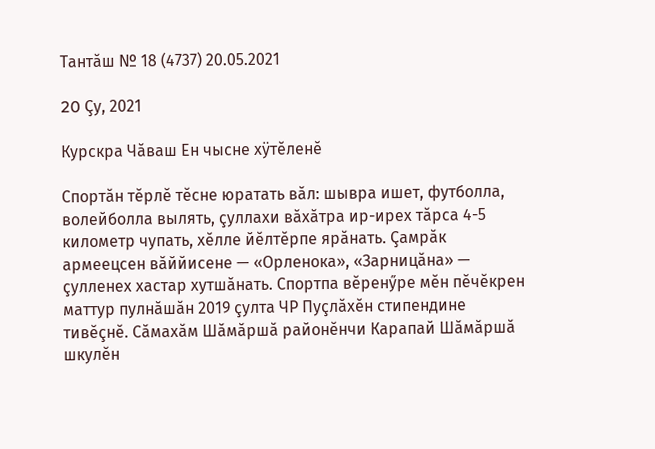Тантăш № 18 (4737) 20.05.2021

20 Çу, 2021

Курскра Чăваш Ен чысне хÿтĕленĕ

Спортăн тĕрлĕ тĕсне юратать вăл: шывра ишет, футболла, волейболла вылять, çуллахи вăхăтра ир-ирех тăрса 4-5 километр чупать, хĕлле йĕлтĕрпе ярăнать. Çамрăк армеецсен вăййисене — «Орленока», «Зарницăна» — çулленех хастар хутшăнать. Спортпа вĕренӳре мĕн пĕчĕкрен маттур пулнăшăн 2019 çулта ЧР Пуçлăхĕн стипендине тивĕçнĕ. Сăмахăм Шăмăршă районĕнчи Карапай Шăмăршă шкулĕн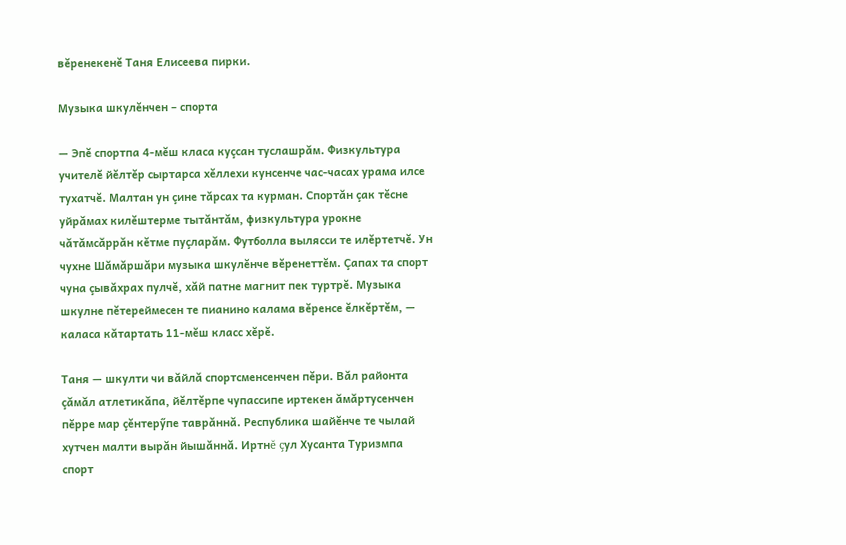вĕренекенĕ Таня Елисеева пирки.

Музыка шкулĕнчен – спорта

— Эпĕ спортпа 4-мĕш класа куçсан туслашрăм. Физкультура учителĕ йĕлтĕр сыртарса хĕллехи кунсенче час-часах урама илсе тухатчĕ. Малтан ун çине тăрсах та курман. Спортăн çак тĕсне уйрăмах килĕштерме тытăнтăм, физкультура урокне чăтăмсăррăн кĕтме пуçларăм. Футболла вылясси те илĕртетчĕ. Ун чухне Шăмăршăри музыка шкулĕнче вĕренеттĕм. Çапах та спорт чуна çывăхрах пулчĕ, хăй патне магнит пек туртрĕ. Музыка шкулне пĕтереймесен те пианино калама вĕренсе ĕлкĕртĕм, — каласа кăтартать 11-мĕш класс хĕрĕ.

Таня — шкулти чи вăйлă спортсменсенчен пĕри. Вăл районта çăмăл атлетикăпа, йĕлтĕрпе чупассипе иртекен ăмăртусенчен пĕрре мар çĕнтерӳпе таврăннă. Республика шайĕнче те чылай хутчен малти вырăн йышăннă. Иртнĕ çул Хусанта Туризмпа спорт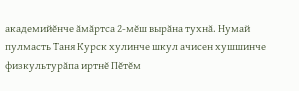академийĕнче ăмăртса 2-мĕш вырăна тухнă. Нумай пулмасть Таня Курск хулинче шкул ачисен хушшинче физкультурăпа иртнĕ Пĕтĕм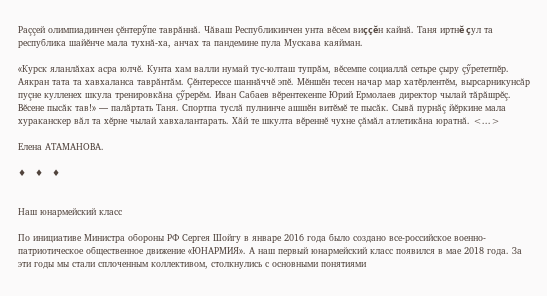Раççей олимпиадинчен çĕнтерӳпе таврăннă. Чăваш Республикинчен унта вĕсем виççĕн кайнă. Таня иртнĕ çул та республика шайĕнче мала тухнă-ха, анчах та пандемине пула Мускава каяйман.

«Курск яланлăхах асра юлчĕ. Кунта хам валли нумай тус-юлташ тупрăм, вĕсемпе социаллă сетьре çыру çӳрететпĕр. Аякран тата та хавхаланса таврăнтăм. Çĕнтерессе шаннăччĕ эпĕ. Мĕншĕн тесен начар мар хатĕрлентĕм, вырсарникунсăр пуçне кулленех шкула тренировкăна çӳрерĕм. Иван Сабаев вĕрентекенпе Юрий Ермолаев директор чылай тăрăшрĕç. Вĕсене пысăк тав!» — палăртать Таня. Спортпа туслă пулнинче ашшĕн витĕмĕ те пысăк. Сывă пурнăç йĕркине мала хураканскер вăл та хĕрне чылай хавхалантарать. Хăй те шкулта вĕреннĕ чухне çăмăл атлетикăна юратнă. <...>

Елена АТАМАНОВА.

♦   ♦   ♦


Наш юнармейский класс

По инициативе Министра обороны РФ Сергея Шойгу в январе 2016 года было создано все-российское военно-патриотическое общественное движение «ЮНАРМИЯ». А наш первый юнармейский класс появился в мае 2018 года. За эти годы мы стали сплоченным коллективом, столкнулись с основными понятиями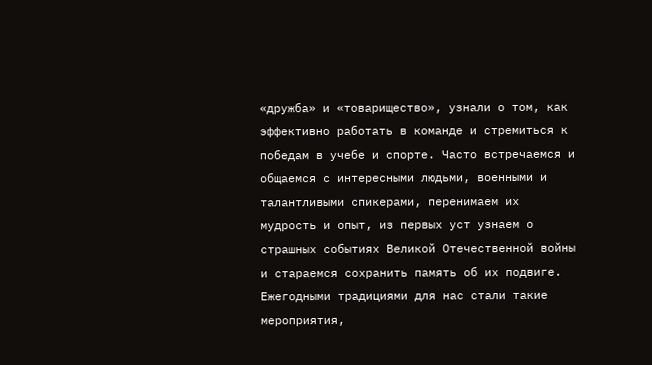«дружба» и «товарищество», узнали о том, как эффективно работать в команде и стремиться к победам в учебе и спорте. Часто встречаемся и общаемся с интересными людьми, военными и талантливыми спикерами, перенимаем их мудрость и опыт, из первых уст узнаем о страшных событиях Великой Отечественной войны и стараемся сохранить память об их подвиге. Ежегодными традициями для нас стали такие мероприятия,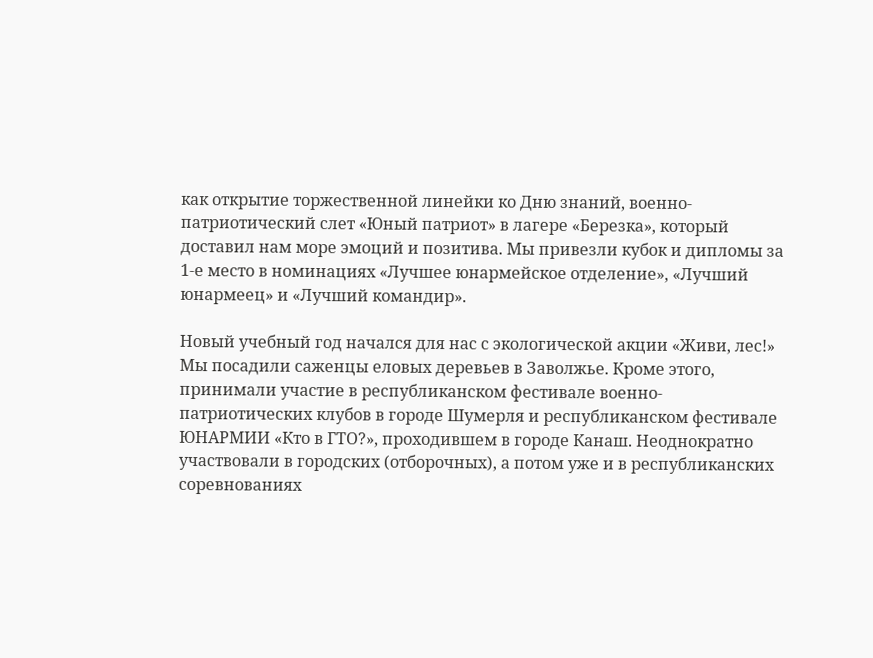как открытие торжественной линейки ко Дню знаний, военно-патриотический слет «Юный патриот» в лагере «Березка», который доставил нам море эмоций и позитива. Мы привезли кубок и дипломы за 1-е место в номинациях «Лучшее юнармейское отделение», «Лучший юнармеец» и «Лучший командир».

Новый учебный год начался для нас с экологической акции «Живи, лес!» Мы посадили саженцы еловых деревьев в Заволжье. Кроме этого, принимали участие в республиканском фестивале военно-патриотических клубов в городе Шумерля и республиканском фестивале ЮНАРМИИ «Кто в ГТО?», проходившем в городе Канаш. Неоднократно участвовали в городских (отборочных), а потом уже и в республиканских соревнованиях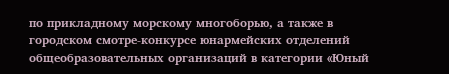по прикладному морскому многоборью, а также в городском смотре-конкурсе юнармейских отделений общеобразовательных организаций в категории «Юный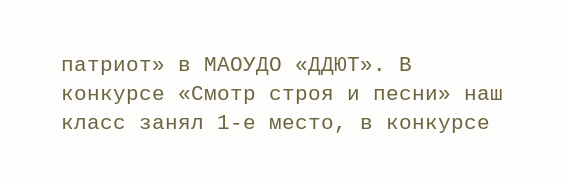патриот» в МАОУДО «ДДЮТ». В конкурсе «Смотр строя и песни» наш класс занял 1-е место, в конкурсе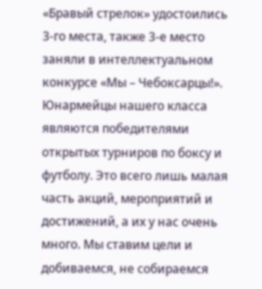«Бравый стрелок» удостоились 3-го места, также 3-е место заняли в интеллектуальном конкурсе «Мы – Чебоксарцы!». Юнармейцы нашего класса являются победителями открытых турниров по боксу и футболу. Это всего лишь малая часть акций, мероприятий и достижений, а их у нас очень много. Мы ставим цели и добиваемся, не собираемся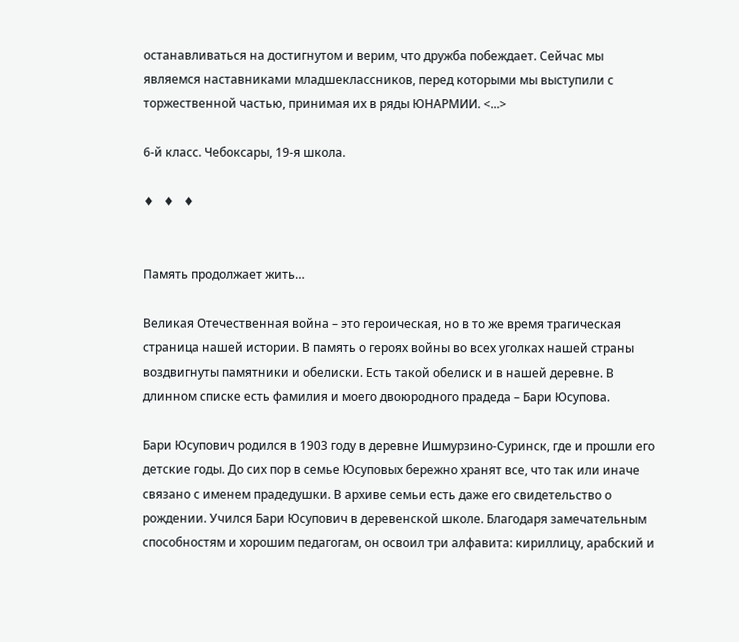останавливаться на достигнутом и верим, что дружба побеждает. Сейчас мы являемся наставниками младшеклассников, перед которыми мы выступили с торжественной частью, принимая их в ряды ЮНАРМИИ. <...>

6-й класс. Чебоксары, 19-я школа.

♦   ♦   ♦


Память продолжает жить…

Великая Отечественная война – это героическая, но в то же время трагическая страница нашей истории. В память о героях войны во всех уголках нашей страны воздвигнуты памятники и обелиски. Есть такой обелиск и в нашей деревне. В длинном списке есть фамилия и моего двоюродного прадеда – Бари Юсупова.

Бари Юсупович родился в 1903 году в деревне Ишмурзино-Суринск, где и прошли его детские годы. До сих пор в семье Юсуповых бережно хранят все, что так или иначе связано с именем прадедушки. В архиве семьи есть даже его свидетельство о рождении. Учился Бари Юсупович в деревенской школе. Благодаря замечательным способностям и хорошим педагогам, он освоил три алфавита: кириллицу, арабский и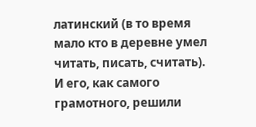латинский (в то время мало кто в деревне умел читать, писать, считать). И его, как самого грамотного, решили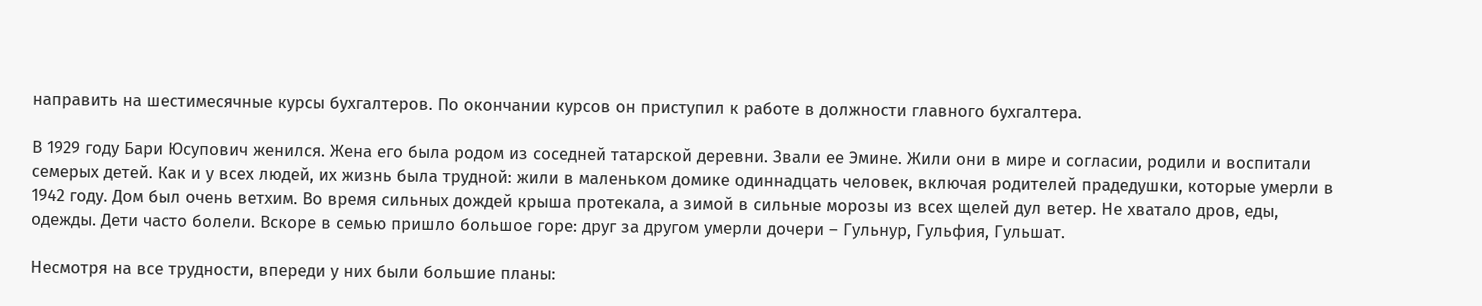направить на шестимесячные курсы бухгалтеров. По окончании курсов он приступил к работе в должности главного бухгалтера.

В 1929 году Бари Юсупович женился. Жена его была родом из соседней татарской деревни. Звали ее Эмине. Жили они в мире и согласии, родили и воспитали семерых детей. Как и у всех людей, их жизнь была трудной: жили в маленьком домике одиннадцать человек, включая родителей прадедушки, которые умерли в 1942 году. Дом был очень ветхим. Во время сильных дождей крыша протекала, а зимой в сильные морозы из всех щелей дул ветер. Не хватало дров, еды, одежды. Дети часто болели. Вскоре в семью пришло большое горе: друг за другом умерли дочери – Гульнур, Гульфия, Гульшат.

Несмотря на все трудности, впереди у них были большие планы: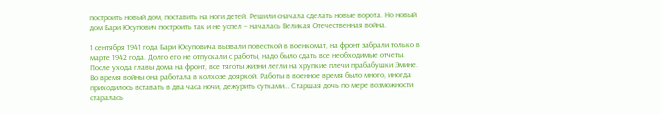построить новый дом, поставить на ноги детей. Решили сначала сделать новые ворота. Но новый дом Бари Юсупович построить так и не успел – началась Великая Отечественная война.

1 сентября 1941 года Бари Юсуповича вызвали повесткой в военкомат, на фронт забрали только в марте 1942 года. Долго его не отпускали с работы, надо было сдать все необходимые отчеты. После ухода главы дома на фронт, все тяготы жизни легли на хрупкие плечи прабабушки Эмине. Во время войны она работала в колхозе дояркой. Работы в военное время было много, иногда приходилось вставать в два часа ночи, дежурить сутками… Старшая дочь по мере возможности старалась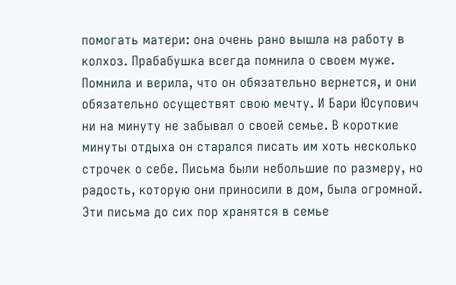помогать матери: она очень рано вышла на работу в колхоз. Прабабушка всегда помнила о своем муже. Помнила и верила, что он обязательно вернется, и они обязательно осуществят свою мечту. И Бари Юсупович ни на минуту не забывал о своей семье. В короткие минуты отдыха он старался писать им хоть несколько строчек о себе. Письма были небольшие по размеру, но радость, которую они приносили в дом, была огромной. Эти письма до сих пор хранятся в семье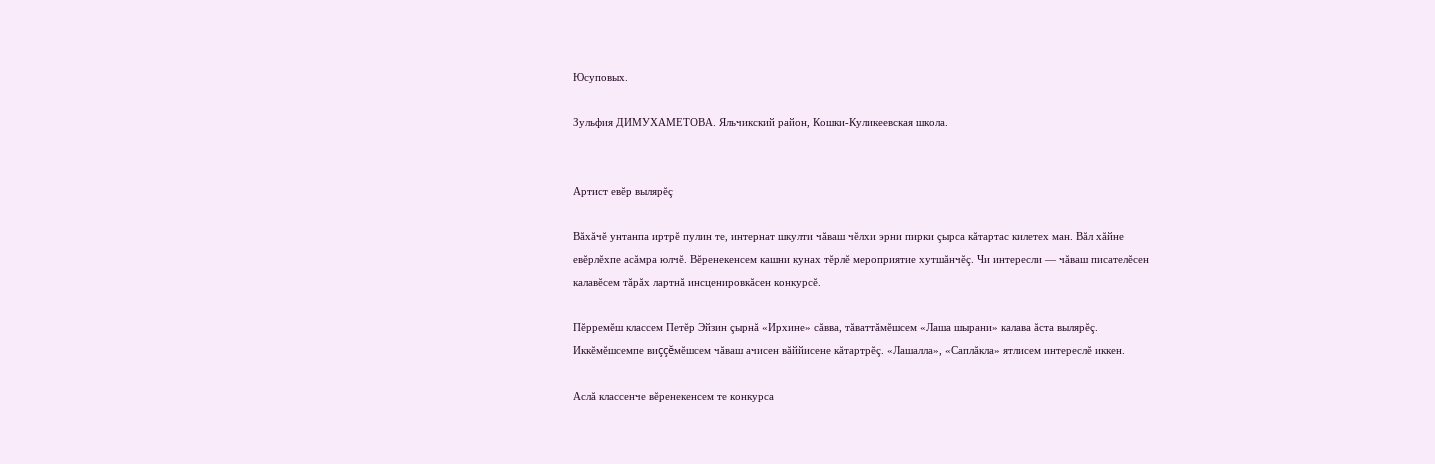Юсуповых.

Зульфия ДИМУХАМЕТОВА. Яльчикский район, Кошки-Куликеевская школа.


Артист евĕр вылярĕç

Вăхăчĕ унтанпа иртрĕ пулин те, интернат шкулти чăваш чĕлхи эрни пирки çырса кăтартас килетех ман. Вăл хăйне евĕрлĕхпе асăмра юлчĕ. Вĕренекенсем кашни кунах тĕрлĕ мероприятие хутшăнчĕç. Чи интересли — чăваш писателĕсен калавĕсем тăрăх лартнă инсценировкăсен конкурсĕ.

Пĕрремĕш классем Петĕр Эйзин çырнă «Ирхине» сăвва, тăваттăмĕшсем «Лаша шырани» калава ăста вылярĕç. Иккĕмĕшсемпе виççĕмĕшсем чăваш ачисен вăййисене кăтартрĕç. «Лашалла», «Саплăкла» ятлисем интереслĕ иккен.

Аслă классенче вĕренекенсем те конкурса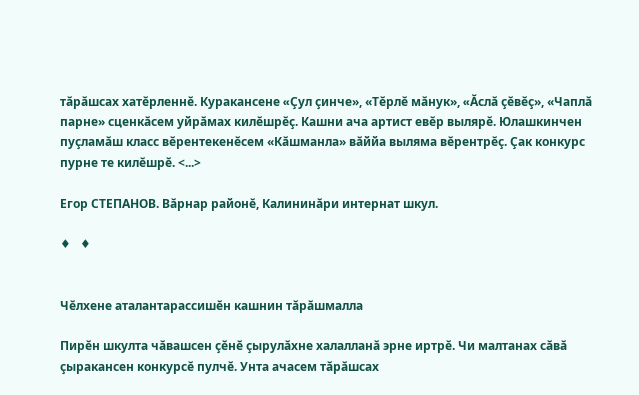тăрăшсах хатĕрленнĕ. Куракансене «Çул çинче», «Тĕрлĕ мăнук», «Ăслă çĕвĕç», «Чаплă парне» сценкăсем уйрăмах килĕшрĕç. Кашни ача артист евĕр вылярĕ. Юлашкинчен пуçламăш класс вĕрентекенĕсем «Кăшманла» вăййа выляма вĕрентрĕç. Çак конкурс пурне те килĕшрĕ. <...>

Егор СТЕПАНОВ. Вăрнар районĕ, Калининăри интернат шкул.

♦   ♦


Чĕлхене аталантарассишĕн кашнин тăрăшмалла

Пирĕн шкулта чăвашсен çĕнĕ çырулăхне халалланă эрне иртрĕ. Чи малтанах сăвă çыракансен конкурсĕ пулчĕ. Унта ачасем тăрăшсах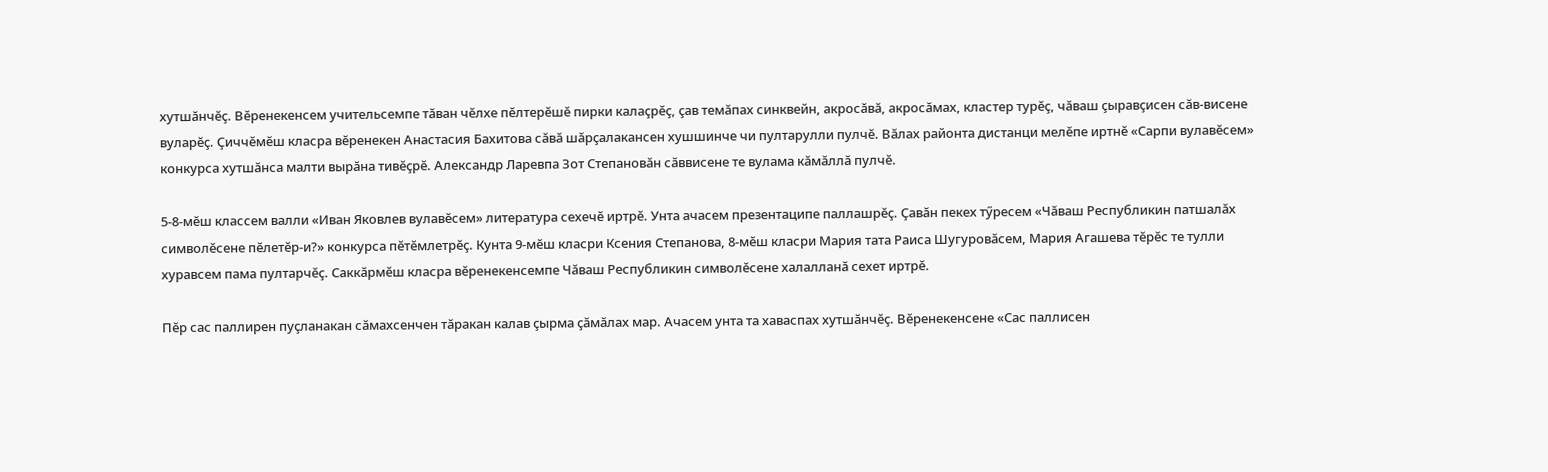хутшăнчĕç. Вĕренекенсем учительсемпе тăван чĕлхе пĕлтерĕшĕ пирки калаçрĕç, çав темăпах синквейн, акросăвă, акросăмах, кластер турĕç, чăваш çыравçисен сăв-висене вуларĕç. Çиччĕмĕш класра вĕренекен Анастасия Бахитова сăвă шăрçалакансен хушшинче чи пултарулли пулчĕ. Вăлах районта дистанци мелĕпе иртнĕ «Сарпи вулавĕсем» конкурса хутшăнса малти вырăна тивĕçрĕ. Александр Ларевпа Зот Степановăн сăввисене те вулама кăмăллă пулчĕ.

5-8-мĕш классем валли «Иван Яковлев вулавĕсем» литература сехечĕ иртрĕ. Унта ачасем презентаципе паллашрĕç. Çавăн пекех тӳресем «Чăваш Республикин патшалăх символĕсене пĕлетĕр-и?» конкурса пĕтĕмлетрĕç. Кунта 9-мĕш класри Ксения Степанова, 8-мĕш класри Мария тата Раиса Шугуровăсем, Мария Агашева тĕрĕс те тулли хуравсем пама пултарчĕç. Саккăрмĕш класра вĕренекенсемпе Чăваш Республикин символĕсене халалланă сехет иртрĕ.

Пĕр сас паллирен пуçланакан сăмахсенчен тăракан калав çырма çăмăлах мар. Ачасем унта та хаваспах хутшăнчĕç. Вĕренекенсене «Сас паллисен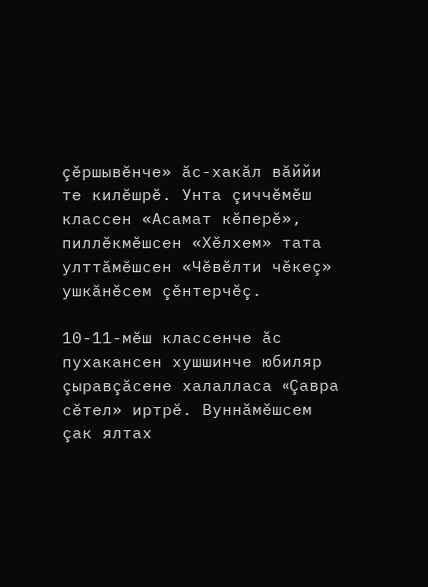çĕршывĕнче» ăс-хакăл вăййи те килĕшрĕ. Унта çиччĕмĕш классен «Асамат кĕперĕ», пиллĕкмĕшсен «Хĕлхем» тата улттăмĕшсен «Чĕвĕлти чĕкеç» ушкăнĕсем çĕнтерчĕç.

10-11-мĕш классенче ăс пухакансен хушшинче юбиляр çыравçăсене халалласа «Çавра сĕтел» иртрĕ. Вуннăмĕшсем çак ялтах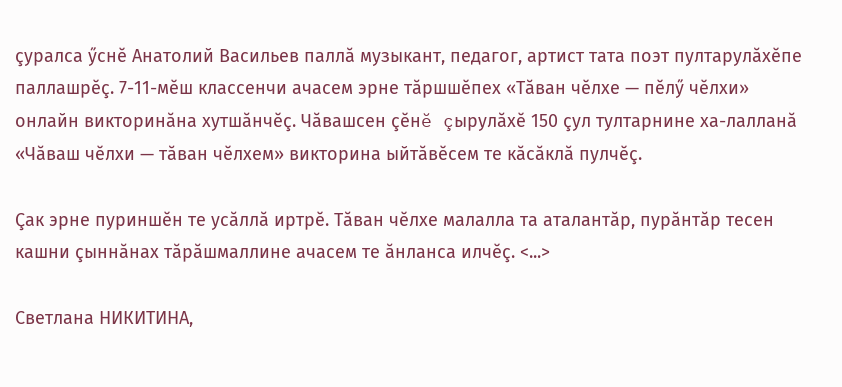çуралса ӳснĕ Анатолий Васильев паллă музыкант, педагог, артист тата поэт пултарулăхĕпе паллашрĕç. 7-11-мĕш классенчи ачасем эрне тăршшĕпех «Тăван чĕлхе — пĕлӳ чĕлхи» онлайн викторинăна хутшăнчĕç. Чăвашсен çĕнĕ çырулăхĕ 150 çул тултарнине ха-лалланă «Чăваш чĕлхи — тăван чĕлхем» викторина ыйтăвĕсем те кăсăклă пулчĕç.

Çак эрне пуриншĕн те усăллă иртрĕ. Тăван чĕлхе малалла та аталантăр, пурăнтăр тесен кашни çыннăнах тăрăшмаллине ачасем те ăнланса илчĕç. <...>

Светлана НИКИТИНА,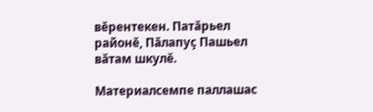вĕрентекен. Патăрьел районĕ, Пăлапуç Пашьел вăтам шкулĕ.

Материалсемпе паллашас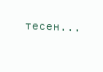тесен...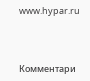www.hypar.ru



Комментари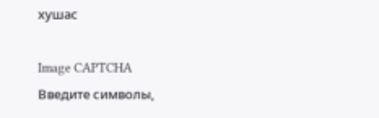хушас

Image CAPTCHA
Введите символы,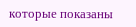которые показаны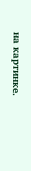на картинке.